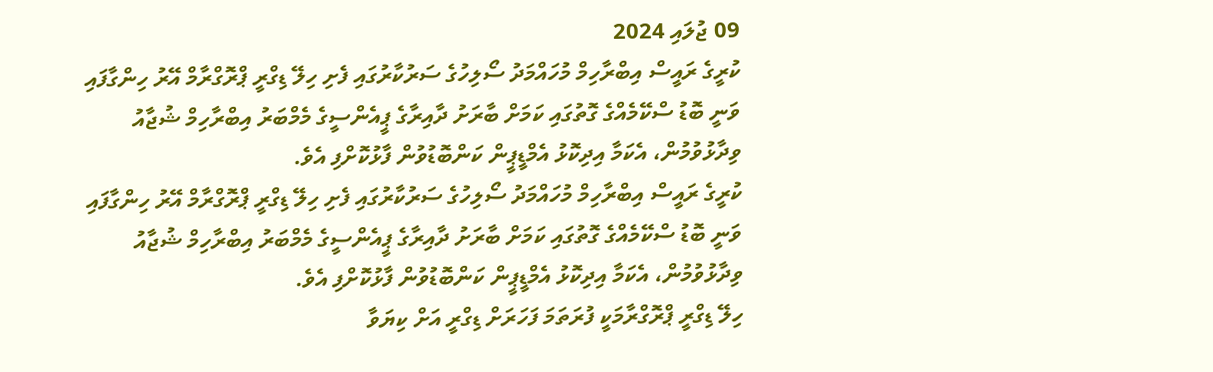09 ޖުލައި 2024
ކުރީގެ ރައީސް އިބްރާހިމް މުހައްމަދު ސޯލިހުގެ ސަރުކާރުގައި ފެށި ހިލޭ ޑިގްރީ ޕްރޮގްރާމް އޭރު ހިންގާފައި ވަނީ ބޮޑު ސްކޭމެއްގެ ގޮތުގައި ކަމަށް ބާރަށު ދާއިރާގެ ޕީއެންސީގެ މެމްބަރު އިބްރާހިމް ޝުޖާއު ވިދާޅުވުމުން، އެކަމާ އިދިކޮޅު އެމްޑީޕީން ކަންބޮޑުވުން ފާޅުކޮށްފި އެވެ.
ކުރީގެ ރައީސް އިބްރާހިމް މުހައްމަދު ސޯލިހުގެ ސަރުކާރުގައި ފެށި ހިލޭ ޑިގްރީ ޕްރޮގްރާމް އޭރު ހިންގާފައި ވަނީ ބޮޑު ސްކޭމެއްގެ ގޮތުގައި ކަމަށް ބާރަށު ދާއިރާގެ ޕީއެންސީގެ މެމްބަރު އިބްރާހިމް ޝުޖާއު ވިދާޅުވުމުން، އެކަމާ އިދިކޮޅު އެމްޑީޕީން ކަންބޮޑުވުން ފާޅުކޮށްފި އެވެ.
ހިލޭ ޑިގްރީ ޕްރޮގްރާމަކީ ފުރަތަމަ ފަހަރަށް ޑިގްރީ އަށް ކިޔަވާ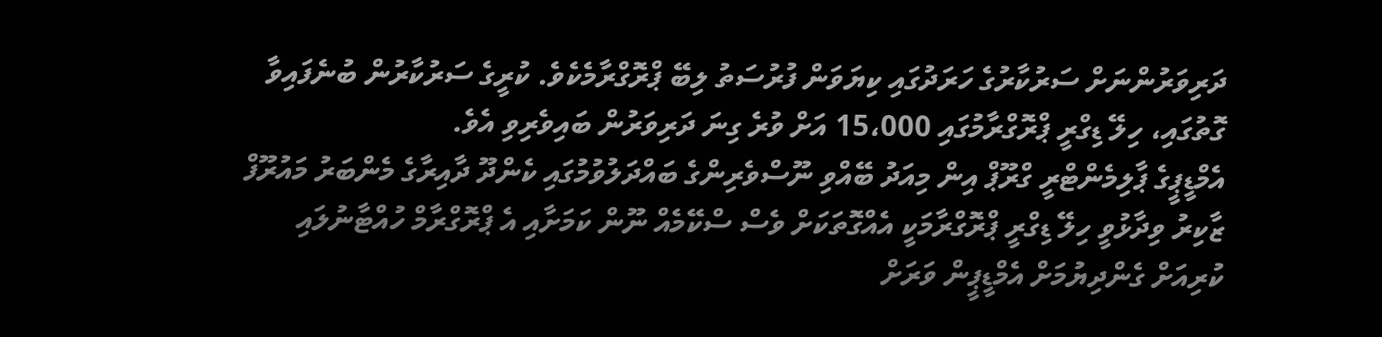ދަރިވަރުންނަށް ސަރުކާރުގެ ހަރަދުގައި ކިޔަވަން ފުރުސަތު ލިބޭ ޕްރޮގްރާމެކެވެ. ކުރީގެ ސަރުކާރުން ބުނެފައިވާ ގޮތުގައި، ހިލޭ ޑިގްރީ ޕްރޮގްރާމުގައި 15،000 އަށް ވުރެ ގިނަ ދަރިވަރުން ބައިވެރިވި އެވެ.
އެމްޑީޕީގެ ޕާލިމެންޓްރީ ގްރޫޕް އިން މިއަދު ބޭއްވި ނޫސްވެރިންގެ ބައްދަލުވުމުގައި ކެންދޫ ދާއިރާގެ މެންބަރު މައުރޫފް ޒާކިރު ވިދާޅުވީ ހިލޭ ޑިގްރީ ޕްރޮގްރާމަކީ އެއްގޮތަކަށް ވެސް ސްކޭމެއް ނޫން ކަމަށާއި އެ ޕްރޮގްރާމް ހުއްޓާނުލައި ކުރިއަށް ގެންދިޔުމަށް އެމްޑީޕީން ވަރަށް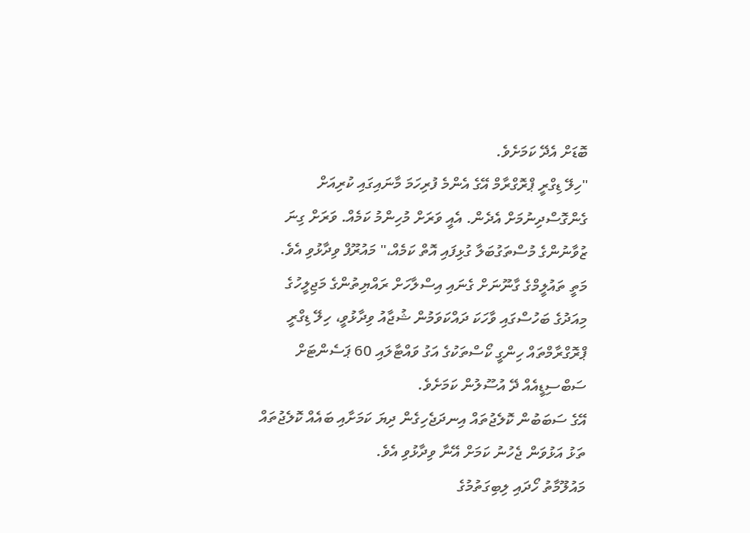ބޮޑަށް އެދޭ ކަމަށެވެ.
"ހިލޭ ޑިގްރީ ޕްރޮގްރާމް އޭގެ އެންމެ ފުރިހަމަ މާނައިގައި ކުރިއަށް ގެންގޮސްދިނުމަށް އެދެން. އެއީ ވަރަށް މުހިންމު ކަމެއް. ވަރަށް ގިނަ ޒުވާނުންގެ މުސްތަގުބަލާ ގުޅިފައި އޮތް ކަމެއް،" މައުރޫފް ވިދާޅުވި އެވެ.
މަތީ ތައުލީމްގެ ގާނޫނަށް ގެނައި އިސްލާހަށް ރައްޔިތުންގެ މަޖިލީހުގެ މިއަދުގެ ބަހުސްގައި ވާހަކަ ދައްކަވަމުން ޝުޖާއު ވިދާޅުވީ، ހިލޭ ޑިގްރީ ޕްރޮގްރާމްތައް ހިންގީ ކޯސްތަކުގެ އަގު ވައްޓާލައި 60 ޕަސެންޓަށް ސަބްސިޑީއެއް ދޭ އުސޫލުން ކަމަށެވެ.
އޭގެ ސަބަބުން ކޮލެޖުތައް އިނދަޖެހިގެން ދިޔަ ކަމަށާއި ބައެއް ކޮލެޖުތައް ތަޅު އަޅުވަން ޖެހުނު ކަމަށް އޭނާ ވިދާޅުވި އެވެ.
މައުލޫމާތު ހޯދައި ލިބިގަތުމުގެ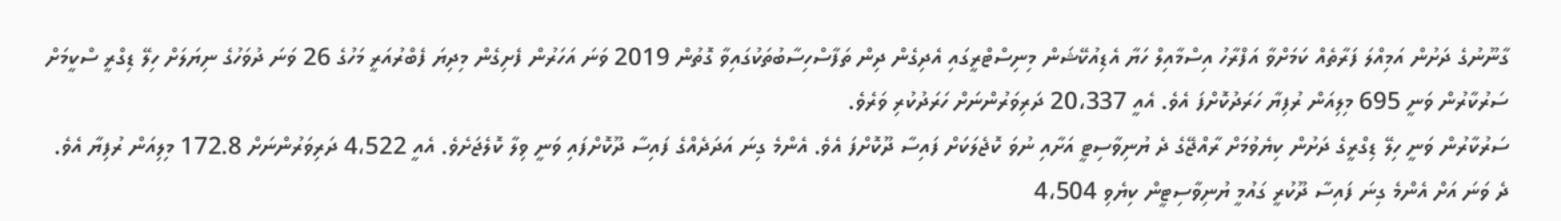ގާނޫނުގެ ދަށުން އަމިއްލަ ފަރާތެއް ކަމަށްވާ އަފްރާހު އިސްމާއިލް ހަޔާ އެޑިއުކޭޝަން މިނިސްޓްރީގައި އެދިގެން ދިން ތަފާސްހިސާބުތަކުގައިވާ ގޮތުން 2019 ވަނަ އަހަރުން ފެށިގެން މިދިޔަ ފެބްރުއަރީ މަހުގެ 26 ވަނަ ދުވަހުގެ ނިޔަލަށް ހިލޭ ޑިގްރީ ސްކީމަށް ސަރުކާރުން ވަނީ 695 މިލިއަން ރުފިޔާ ހަރަދުކޮށްފަ އެވެ. އެއީ 20،337 ދަރިވަރުންނަށް ހަރަދުކުރި ވަރެވެ.
ސަރުކާރުން ވަނީ ހިލޭ ޑިގްރީގެ ދަށުން ކިޔެވުމަށް ރާއްޖޭގެ ދެ ޔުނިވާސިޓީ އަށާއި ނުވަ ކޮޖެލަކަށް ފައިސާ ދޫކޮށްފަ އެވެ. އެންމެ ގިނަ އަދަދެއްގެ ފައިސާ ދޫކޮށްފައި ވަނީ ވިލާ ކޮލެޖަށެވެ. އެއީ 4،522 ދަރިވަރުންނަށް 172.8 މިލިއަން ރުފިޔާ އެވެ.
ދެ ވަނަ އަށް އެންމެ ގިނަ ފައިސާ ދޫކުރީ ގައުމީ ޔުނިވާސިޓީން ކިޔެވި 4،504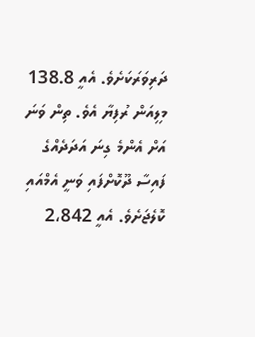ދަރިވަރަކަށެވެ. އެއީ 138.8 މިލިއަން ރުފިޔާ އެވެ. ތިން ވަނަ އަށް އެންމެ ގިނަ އަދަދެއްގެ ފައިސާ ދޫކޮށްފައި ވަނީ އެމްއައި ކޮލެޖަށެވެ. އެއީ 2،842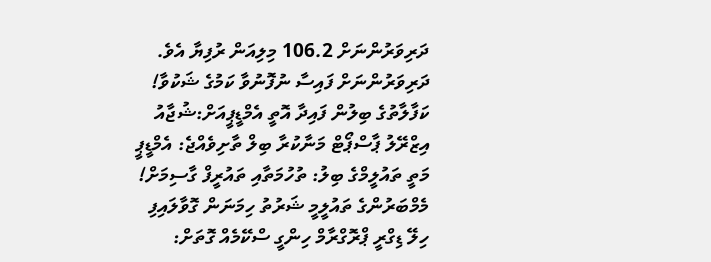ދަރިވަރުންނަށް 106.2 މިލިއަން ރުފިޔާ އެވެ.
ދަރިވަރުންނަށް ފައިސާ ނުފޮނުވާ ކަމުގެ ޝަކުވާ!
ކަފާލާތުގެ ބިލުން ފައިދާ އޮތީ އެމްޑީޕީއަށް:ޝުޖާއު
އިޒްރޭލު ޕާސްޕޯޓް މަނާކުރާ ބިލް ތާށިވެއްޖެ: އެމްޑީޕީ
މަތީ ތައުލީމްގެ ބިލު: ތުހުމަތާއި ތައުރީފް ގާސިމަށް!
މެމްބަރުންގެ ތައުލީމީ ޝަރުތު ހިމަނަން ގޮވާލައިފި
ހިލޭ ޑިގްރީ ޕްރޮގްރާމް ހިންގީ ސްކޭމެއް ގޮތަށް: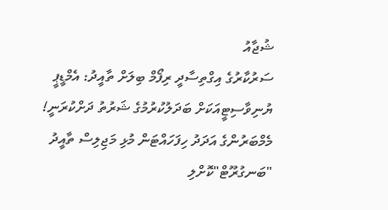ޝުޖާއު
ސަރުކާރުގެ އިގްތިސާދީ ރިފޯމް ބިލަށް ތާއީދު: އެމްޑީޕީ
ޔުނިވާސިޓީއަކަށް ބަދަލުކުރުމުގެ ޝަރުތު ދަށްކުރަނީ!
މެމްބަރުންގެ އަދަދު ހިފަހައްޓަން މުޅި މަޖިލިސް ތާއީދު
"ބަނގުރޫޓް"ކޮށްލި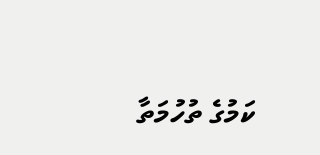ކަމުގެ ތުހުމަތާ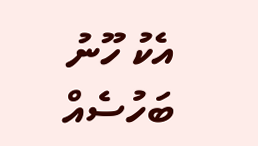އެކު ހޫނު ބަހުސެއް